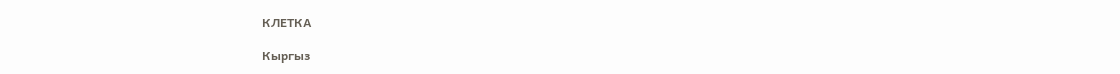КЛЕТКА

Кыргыз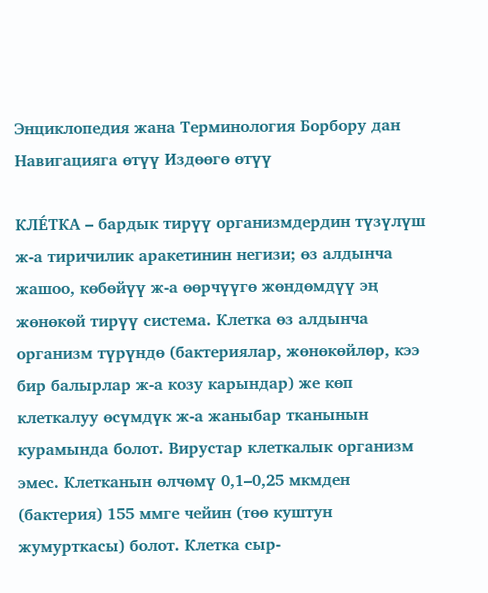Энциклопедия жана Терминология Борбору дан
Навигацияга өтүү Издөөгө өтүү

КЛЕ́ТКА – бардык тирүү организмдердин түзүлүш ж-а тиричилик аракетинин негизи; өз алдынча жашоо, көбөйүү ж-а өөрчүүгө жөндөмдүү эң жөнөкөй тирүү система. Клетка өз алдынча организм түрүндө (бактериялар, жөнөкөйлөр, кээ бир балырлар ж-а козу карындар) же көп клеткалуу өсүмдүк ж-а жаныбар тканынын курамында болот. Вирустар клеткалык организм эмес. Клетканын өлчөмү 0,1–0,25 мкмден (бактерия) 155 ммге чейин (төө куштун жумурткасы) болот. Клетка сыр-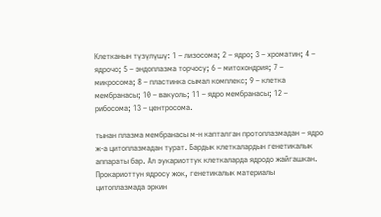Клетканын түзүлүшү: 1 – лизосома; 2 – ядро; 3 – хроматин; 4 – ядрочо; 5 – эндоплазма торчосу; 6 – митохондрия; 7 – микросома; 8 – пластинка сымал комплекс; 9 – клетка мембранасы; 10 – вакуоль; 11 – ядро мембранасы; 12 – рибосома; 13 – центросома.

тынан плазма мембранасы м-н капталган протоплазмадан – ядро ж-а цитоплазмадан турат. Бардык клеткалардын генетикалык аппараты бар. Ал эукариоттук клеткаларда ядродо жайгашкан. Прокариоттун ядросу жок, генетикалык материалы цитоплазмада эркин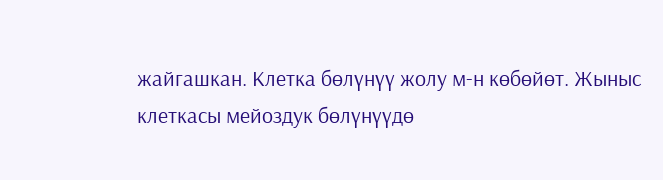жайгашкан. Клетка бөлүнүү жолу м-н көбөйөт. Жыныс клеткасы мейоздук бөлүнүүдө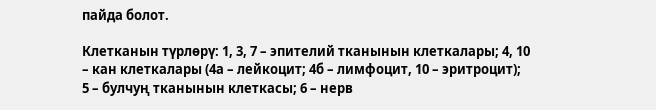пайда болот.

Клетканын түрлөрү: 1, 3, 7 – эпителий тканынын клеткалары; 4, 10 – кан клеткалары (4а – лейкоцит; 4б – лимфоцит, 10 – эритроцит); 5 – булчуң тканынын клеткасы; 6 – нерв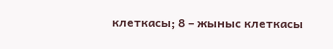клеткасы; 8 – жыныс клеткасы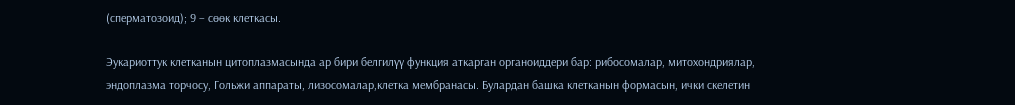(сперматозоид); 9 – сөөк клеткасы.

Эукариоттук клетканын цитоплазмасында ар бири белгилүү функция аткарган органоиддери бар: рибосомалар, митохондриялар, эндоплазма торчосу, Гольжи аппараты, лизосомалар,клетка мембранасы. Булардан башка клетканын формасын, ички скелетин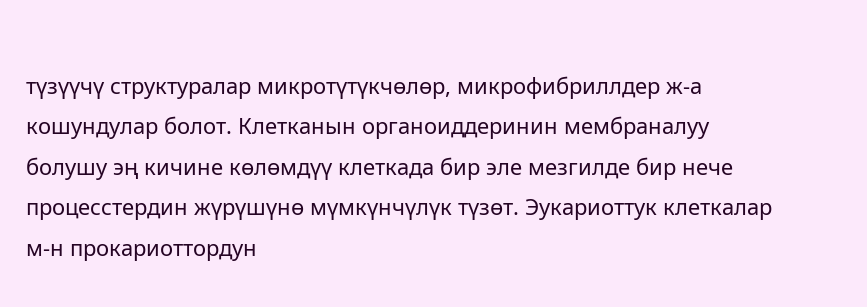түзүүчү структуралар микротүтүкчөлөр, микрофибриллдер ж-а кошундулар болот. Клетканын органоиддеринин мембраналуу болушу эң кичине көлөмдүү клеткада бир эле мезгилде бир нече процесстердин жүрүшүнө мүмкүнчүлүк түзөт. Эукариоттук клеткалар м-н прокариоттордун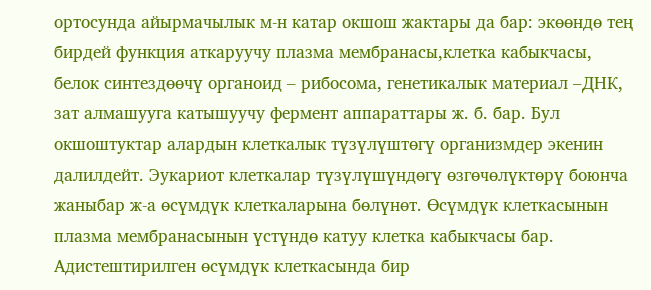ортосунда айырмачылык м-н катар окшош жактары да бар: экөөндө тең бирдей функция аткаруучу плазма мембранасы,клетка кабыкчасы, белок синтездөөчү органоид – рибосома, генетикалык материал –ДНК, зат алмашууга катышуучу фермент аппараттары ж. б. бар. Бул окшоштуктар алардын клеткалык түзүлүштөгү организмдер экенин далилдейт. Эукариот клеткалар түзүлүшүндөгү өзгөчөлүктөрү боюнча жаныбар ж-а өсүмдүк клеткаларына бөлүнөт. Өсүмдүк клеткасынын плазма мембранасынын үстүндө катуу клетка кабыкчасы бар. Адистештирилген өсүмдүк клеткасында бир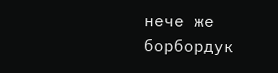нече же борбордук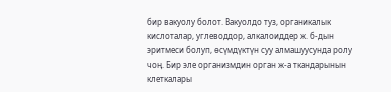бир вакуолу болот. Вакуолдо туз, органикалык кислоталар, углеводдор, алкалоиддер ж. б-дын эритмеси болуп, өсүмдүктүн суу алмашуусунда ролу чоң. Бир эле организмдин орган ж-а ткандарынын клеткалары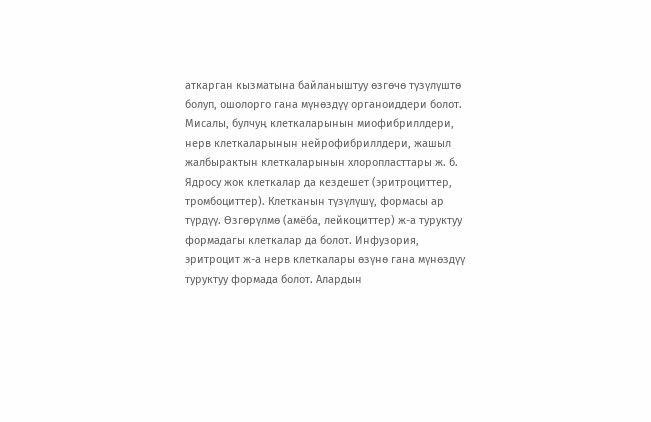аткарган кызматына байланыштуу өзгөчө түзүлүштө болуп, ошолорго гана мүнөздүү органоиддери болот. Мисалы, булчуң клеткаларынын миофибриллдери, нерв клеткаларынын нейрофибриллдери, жашыл жалбырактын клеткаларынын хлоропласттары ж. б. Ядросу жок клеткалар да кездешет (эритроциттер, тромбоциттер). Клетканын түзүлүшү, формасы ар түрдүү. Өзгөрүлмө (амёба, лейкоциттер) ж-а туруктуу формадагы клеткалар да болот. Инфузория, эритроцит ж-а нерв клеткалары өзүнө гана мүнөздүү туруктуу формада болот. Алардын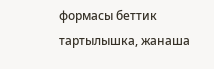формасы беттик тартылышка, жанаша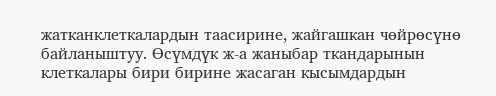жатканклеткалардын таасирине, жайгашкан чөйрөсүнө байланыштуу. Өсүмдүк ж-а жаныбар ткандарынын клеткалары бири бирине жасаган кысымдардын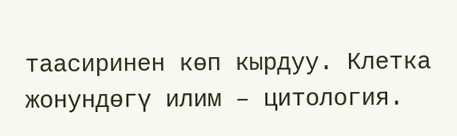таасиринен көп кырдуу. Клетка жонундөгү илим – цитология.